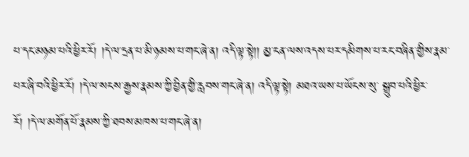པ་དང་མཉམ་པའི་ཕྱིར་རོ། །དེ་ལ་དྲན་པ་མི་ཉམས་པ་གང་ཞེ་ན། འདི་ལྟ་སྟེ།། མྱ་ངན་ལས་འདས་པར་དམིགས་པ་རང་བཞིན་གྱིས་རྣམ་པར་ཞི་བའི་ཕྱིར་རོ། །དེ་ལ་སངས་རྒྱས་རྣམས་ཀྱི་བྱིན་གྱི་རླབས་གང་ཞེ་ན། འདི་ལྟ་སྟེ། མཐའ་ཡས་པ་ཡོངས་སུ་ སྒྲུབ་པའི་ཕྱིར་རོ། །དེ་ལ་མགོན་པོ་རྣམས་ཀྱི་ཐབས་མཁས་པ་གང་ཞེ་ན།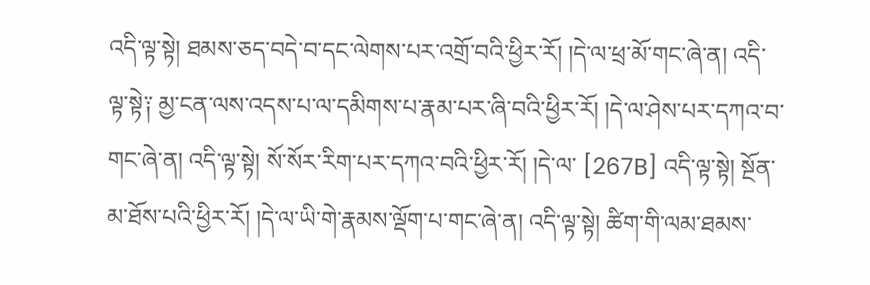འདི་ལྟ་སྟེ། ཐམས་ཅད་བདེ་བ་དང་ལེགས་པར་འགྲོ་བའི་ཕྱིར་རོ། །དེ་ལ་ཕྲ་མོ་གང་ཞེ་ན། འདི་ ལྟ་སྟེ༑ མྱ་ངན་ལས་འདས་པ་ལ་དམིགས་པ་རྣམ་པར་ཞི་བའི་ཕྱིར་རོ། །དེ་ལ་ཤེས་པར་དཀའ་བ་གང་ཞེ་ན། འདི་ལྟ་སྟེ། སོ་སོར་རིག་པར་དཀའ་བའི་ཕྱིར་རོ། །དེ་ལ་ [267B] འདི་ལྟ་སྟེ། སྔོན་མ་ཐོས་པའི་ཕྱིར་རོ། །དེ་ལ་ཡི་གེ་རྣམས་ལྡོག་པ་གང་ཞེ་ན། འདི་ལྟ་སྟེ། ཚིག་གི་ལམ་ཐམས་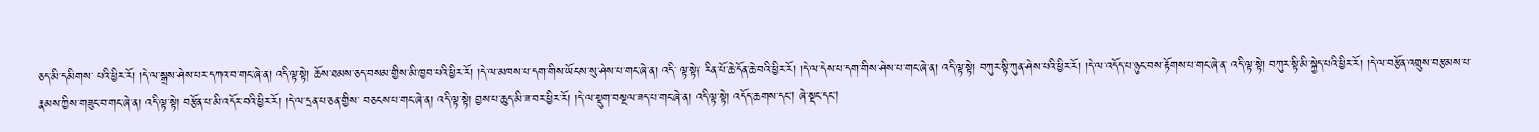ཅད་མི་དམིགས་ པའི་ཕྱིར་རོ། །དེ་ལ་སྒྲས་ཤེས་པར་དཀའ་བ་གང་ཞེ་ན། འདི་ལྟ་སྟེ། ཆོས་ཐམས་ཅད་བསམ་གྱིས་མི་ཁྱབ་པའི་ཕྱིར་རོ། །དེ་ལ་མཁས་པ་དག་གིས་ཡོངས་སུ་ཤེས་པ་གང་ཞེ་ན། འདི་ ལྟ་སྟེ༑ རིན་པོ་ཆེ་དོན་ཆེ་བའི་ཕྱིར་རོ། །དེ་ལ་དེས་པ་དག་གིས་ཤེས་པ་གང་ཞེ་ན། འདི་ལྟ་སྟེ། བཀུར་སྟི་ཀུན་ཤེས་པའི་ཕྱིར་རོ། །དེ་ལ་འདོད་པ་ཉུང་བས་རྟོགས་པ་གང་ཞེ་ན་ འདི་ལྟ་སྟེ། བཀུར་སྟི་མི་སྐྱེད་པའི་ཕྱིར་རོ། །དེ་ལ་བརྩོན་འགྲུས་བརྩམས་པ་རྣམས་ཀྱིས་གཟུང་བ་གང་ཞེ་ན། འདི་ལྟ་སྟེ། བརྩོན་པ་མི་འདོར་བའི་ཕྱིར་རོ། །དེ་ལ་དྲན་པ་ཅན་གྱིས་ བཅངས་པ་གང་ཞེ་ན། འདི་ལྟ་སྟེ། བྱས་པ་ཆུད་མི་ཟ་བར་ཕྱིར་རོ། །དེ་ལ་སྡུག་བསྔལ་ཟད་པ་གང་ཞེ་ན། འདི་ལྟ་སྟེ། འདོད་ཆགས་དང། ཞེ་སྡང་དང།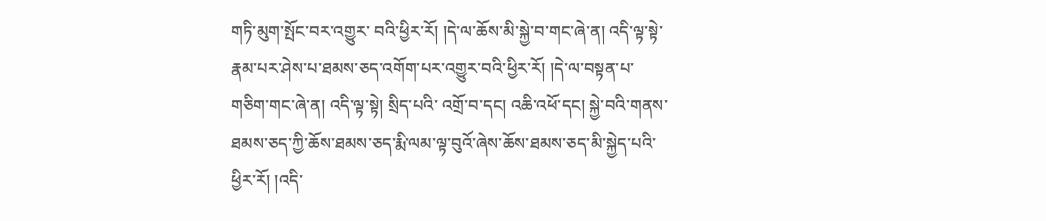གཏི་མུག་སྤོང་བར་འགྱུར་ བའི་ཕྱིར་རོ། །དེ་ལ་ཆོས་མི་སྐྱེ་བ་གང་ཞེ་ན། འདི་ལྟ་སྟེ་རྣམ་པར་ཤེས་པ་ཐམས་ཅད་འགོག་པར་འགྱུར་བའི་ཕྱིར་རོ། །དེ་ལ་བསྟན་པ་གཅིག་གང་ཞེ་ན། འདི་ལྟ་སྟེ། སྲིད་པའི་ འགྲོ་བ་དང། འཆི་འཕོ་དང། སྐྱེ་བའི་གནས་ཐམས་ཅད་ཀྱི་ཆོས་ཐམས་ཅད་རྨི་ལམ་ལྟ་བུའོ་ཞེས་ཆོས་ཐམས་ཅད་མི་སྐྱེད་པའི་ཕྱིར་རོ། །འདི་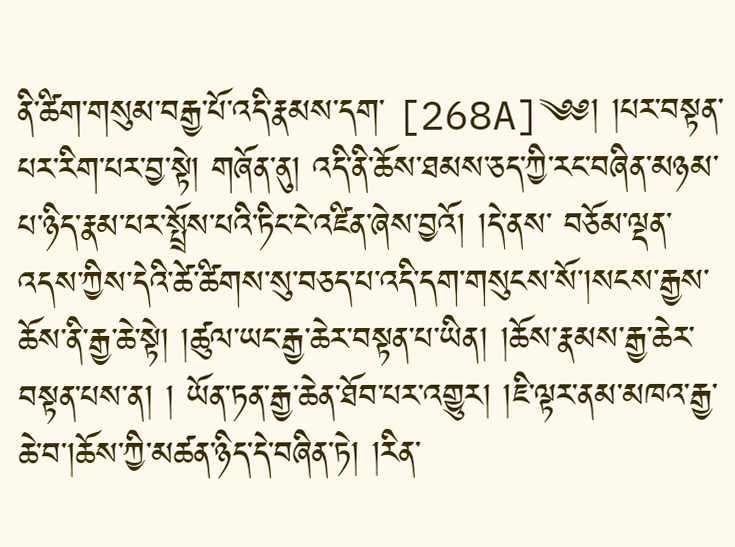ནི་ཚིག་གསུམ་བརྒྱ་པོ་འདི་རྣམས་དག་ [268A]༄༅། །པར་བསྟན་པར་རིག་པར་བྱ་སྟེ། གཞོན་ནུ། འདི་ནི་ཆོས་ཐམས་ཅད་ཀྱི་རང་བཞིན་མཉམ་པ་ཉིད་རྣམ་པར་སྤྲོས་པའི་ཏིང་ངེ་འཛིན་ཞེས་བྱའོ། །དེ་ནས་ བཅོམ་ལྡན་འདས་ཀྱིས་དེའི་ཚེ་ཚིགས་སུ་བཅད་པ་འདི་དག་གསུངས་སོ་།སངས་རྒྱས་ཆོས་ནི་རྒྱ་ཆེ་སྟེ། །ཚུལ་ཡང་རྒྱ་ཆེར་བསྟན་པ་ཡིན། །ཆོས་རྣམས་རྒྱ་ཆེར་བསྟན་པས་ན། ། ཡོན་ཏན་རྒྱ་ཆེན་ཐོབ་པར་འགྱུར། །ཇི་ལྟར་ནམ་མཁའ་རྒྱ་ཆེ་བ་།ཆོས་ཀྱི་མཚན་ཉིད་དེ་བཞིན་ཏེ། །རིན་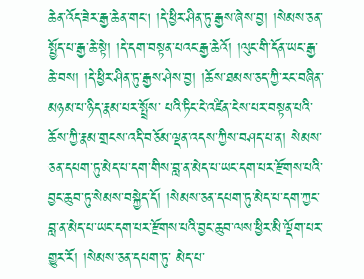ཆེན་འོད་ཟེར་རྒྱ་ཆེན་གང། །དེ་ཕྱིར་ཤིན་ཏུ་རྒྱས་ཞེས་བྱ། །སེམས་ཅན་ སྤྱོད་པ་རྒྱ་ཆེ་སྟེ། །དེ་དག་བསྟན་པའང་རྒྱ་ཆེའོ། །ལུང་གི་དོན་ཡང་རྒྱ་ཆེ་བས། །དེ་ཕྱིར་ཤིན་ཏུ་རྒྱས་ཤེས་བྱ། །ཆོས་ཐམས་ཅད་ཀྱི་རང་བཞིན་མཉམ་པ་ཉིད་རྣམ་པར་སྤྲོས་ པའི་ཏིང་ངེ་འཛིན་ངེས་པར་བསྟན་པའི་ཆོས་ཀྱི་རྣམ་གྲངས་འདི་བཅོམ་ལྡན་འདས་ཀྱིས་བཤད་པ་ན། སེམས་ཅན་དཔག་ཏུ་མེད་པ་དག་གིས་བླ་ན་མེད་པ་ཡང་དག་པར་རྫོགས་པའི་ བྱང་ཆུབ་ཏུ་སེམས་བསྐྱེད་དོ། །སེམས་ཅན་དཔག་ཏུ་མེད་པ་དག་ཀྱང་བླ་ན་མེད་པ་ཡང་དག་པར་རྫོགས་པའི་བྱང་ཆུབ་ལས་ཕྱིར་མི་ལྡོག་པར་གྱུར་རོ། །སེམས་ཅན་དཔག་ཏུ་ མེད་པ་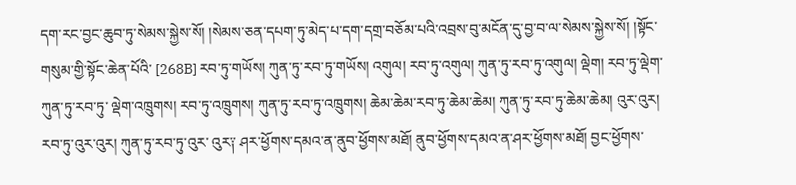དག་རང་བྱང་ཆུབ་ཏུ་སེམས་སྐྱེས་སོ། །སེམས་ཅན་དཔག་ཏུ་མེད་པ་དག་དགྲ་བཅོམ་པའི་འབྲས་བུ་མངོན་དུ་བྱ་བ་ལ་སེམས་སྐྱེས་སོ། །སྟོང་གསུམ་གྱི་སྟོང་ཆེན་པོའི་ [268B] རབ་ཏུ་གཡོས། ཀུན་ཏུ་རབ་ཏུ་གཡོས། འགུལ། རབ་ཏུ་འགུལ། ཀུན་ཏུ་རབ་ཏུ་འགུལ། ལྡེག། རབ་ཏུ་ལྡེག་ཀུན་ཏུ་རབ་ཏུ་ ལྡེག་འཁྲུགས། རབ་ཏུ་འཁྲུགས། ཀུན་ཏུ་རབ་ཏུ་འཁྲུགས། ཆེམ་ཆེམ་རབ་ཏུ་ཆེམ་ཆེམ། ཀུན་ཏུ་རབ་ཏུ་ཆེམ་ཆེམ། འུར་འུར། རབ་ཏུ་འུར་འུར། ཀུན་ཏུ་རབ་ཏུ་འུར་ འུར༑ ཤར་ཕྱོགས་དམའ་ན་ནུབ་ཕྱོགས་མཐོ། ནུབ་ཕྱོགས་དམའ་ན་ཤར་ཕྱོགས་མཐོ། བྱང་ཕྱོགས་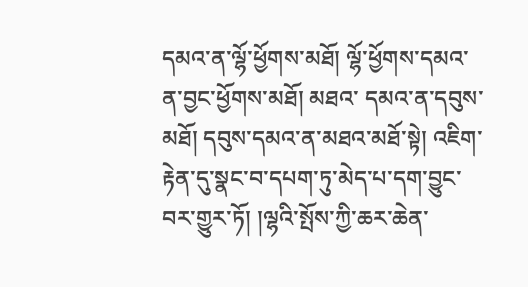དམའ་ན་ལྷོ་ཕྱོགས་མཐོ། ལྷོ་ཕྱོགས་དམའ་ན་བྱང་ཕྱོགས་མཐོ། མཐའ་ དམའ་ན་དབུས་མཐོ། དབུས་དམའ་ན་མཐའ་མཐོ་སྟེ། འཇིག་རྟེན་དུ་སྣང་བ་དཔག་ཏུ་མེད་པ་དག་བྱུང་བར་གྱུར་ཏོ། །ལྷའི་སྤོས་ཀྱི་ཆར་ཆེན་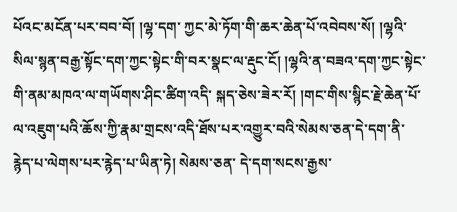པོའང་མངོན་པར་བབ་བོ། །ལྷ་དག་ ཀྱང་མེ་ཏོག་གི་ཆར་ཆེན་པོ་འབེབས་སོ། །ལྷའི་སིལ་སྙན་བརྒྱ་སྟོང་དག་ཀྱང་སྟེང་གི་བར་སྣང་ལ་རྡུང་ངོ། །ལྷའི་ན་བཟའ་དག་ཀྱང་སྟེང་གི་ནམ་མཁའ་ལ་གཡོགས་ཤིང་ཚིག་འདི་ སྐད་ཅེས་ཟེར་རོ། །གང་གིས་སྙིང་རྗེ་ཆེན་པོ་ལ་འཇུག་པའི་ཆོས་ཀྱི་རྣམ་གྲངས་འདི་ཐོས་པར་འགྱུར་བའི་སེམས་ཅན་དེ་དག་ནི་རྙེད་པ་ལེགས་པར་རྙེད་པ་ཡིན་ཏེ། སེམས་ཅན་ དེ་དག་སངས་རྒྱས་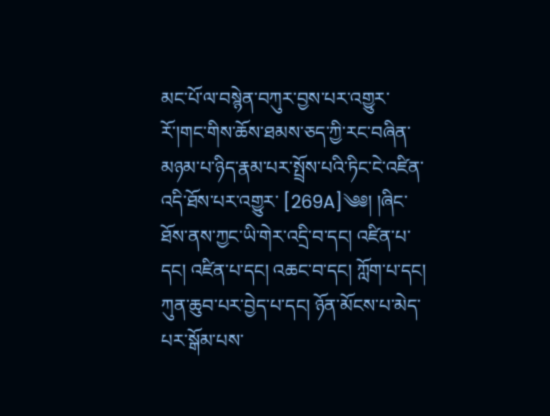མང་པོ་ལ་བསྙེན་བཀུར་བྱས་པར་འགྱུར་རོ་།གང་གིས་ཆོས་ཐམས་ཅད་ཀྱི་རང་བཞིན་མཉམ་པ་ཉིད་རྣམ་པར་སྤྲོས་པའི་ཏིང་ངེ་འཛིན་འདི་ཐོས་པར་འགྱུར་ [269A]༄༅། །ཞིང་ཐོས་ནས་ཀྱང་ཡི་གེར་འདྲི་བ་དང། འཛིན་པ་དང། འཛིན་པ་དང། འཆང་བ་དང། ཀློག་པ་དང། ཀུན་ཆུབ་པར་བྱེད་པ་དང། ཉོན་མོངས་པ་མེད་པར་སྒོམ་པས་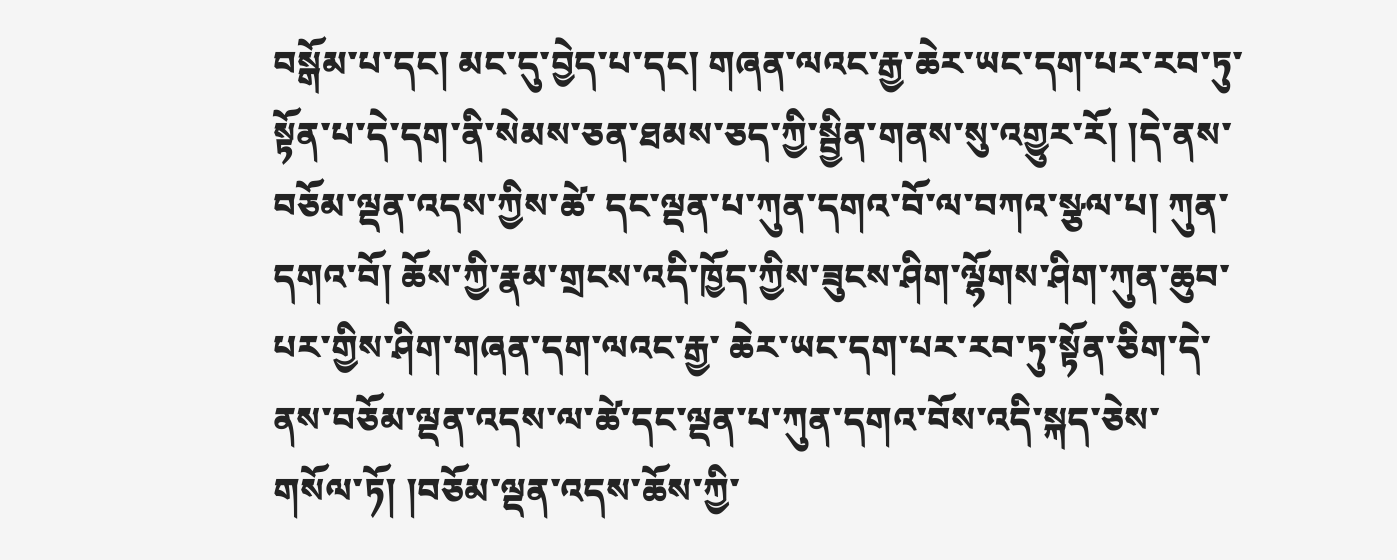བསྒོམ་པ་དང། མང་དུ་བྱེད་པ་དང། གཞན་ལའང་རྒྱ་ཆེར་ཡང་དག་པར་རབ་ཏུ་སྟོན་པ་དེ་དག་ནི་སེམས་ཅན་ཐམས་ཅད་ཀྱི་སྦྱིན་གནས་སུ་འགྱུར་རོ། །དེ་ནས་བཅོམ་ལྡན་འདས་ཀྱིས་ཚེ་ དང་ལྡན་པ་ཀུན་དགའ་བོ་ལ་བཀའ་སྩལ་པ། ཀུན་དགའ་བོ། ཆོས་ཀྱི་རྣམ་གྲངས་འདི་ཁྱོད་ཀྱིས་ཟུངས་ཤིག་ལྷོགས་ཤིག་ཀུན་ཆུབ་པར་གྱིས་ཤིག་གཞན་དག་ལའང་རྒྱ་ ཆེར་ཡང་དག་པར་རབ་ཏུ་སྟོན་ཅིག་དེ་ནས་བཅོམ་ལྡན་འདས་ལ་ཚེ་དང་ལྡན་པ་ཀུན་དགའ་བོས་འདི་སྐད་ཅེས་གསོལ་ཏོ། །བཅོམ་ལྡན་འདས་ཆོས་ཀྱི་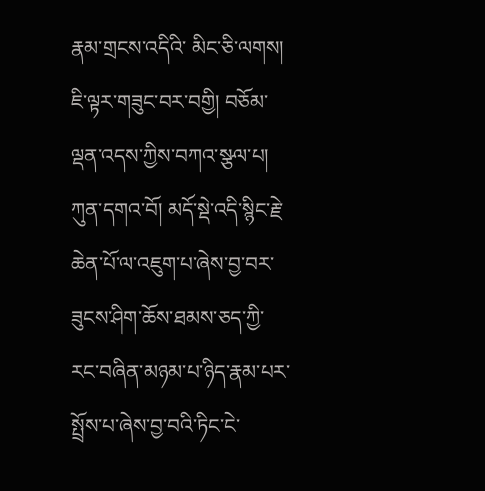རྣམ་གྲངས་འདིའི་ མིང་ཅི་ལགས། ཇི་ལྟར་གཟུང་བར་བགྱི། བཅོམ་ལྡན་འདས་ཀྱིས་བཀའ་སྩལ་པ། ཀུན་དགའ་བོ། མདོ་སྡེ་འདི་སྙིང་རྗེ་ཆེན་པོ་ལ་འཇུག་པ་ཞེས་བྱ་བར་ཟུངས་ཤིག་ཆོས་ཐམས་ཅད་ཀྱི་ རང་བཞིན་མཉམ་པ་ཉིད་རྣམ་པར་སྤྲོས་པ་ཞེས་བྱ་བའི་ཏིང་ངེ་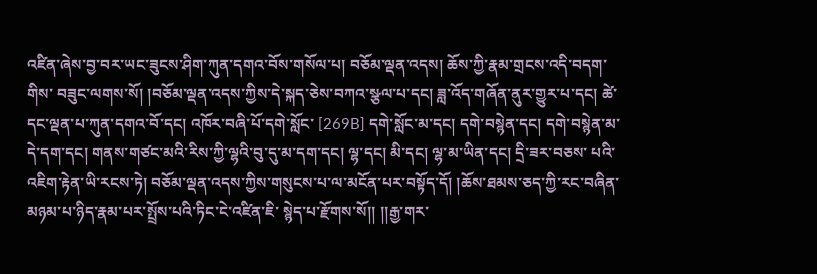འཛིན་ཞེས་བྱ་བར་ཡང་ཟུངས་ཤིག་ཀུན་དགའ་བོས་གསོལ་པ། བཅོམ་ལྡན་འདས། ཆོས་ཀྱི་རྣམ་གྲངས་འདི་བདག་གིས་ བཟུང་ལགས་སོ། །བཅོམ་ལྡན་འདས་ཀྱིས་དེ་སྐད་ཅེས་བཀའ་སྩལ་པ་དང། ཟླ་འོད་གཞོན་ནུར་གྱུར་པ་དང། ཚེ་དང་ལྡན་པ་ཀུན་དགའ་བོ་དང། འཁོར་བཞི་པོ་དགེ་སློང་ [269B] དགེ་སློང་མ་དང། དགེ་བསྙེན་དང། དགེ་བསྙེན་མ་དེ་དག་དང། གནས་གཙང་མའི་རིས་ཀྱི་ལྷའི་བུ་དུ་མ་དག་དང། ལྷ་དང། མི་དང། ལྷ་མ་ཡིན་དང། དྲི་ཟར་བཅས་ པའི་འཇིག་རྟེན་ཡི་རངས་ཏེ། བཅོམ་ལྡན་འདས་ཀྱིས་གསུངས་པ་ལ་མངོན་པར་བསྟོད་དོ། །ཆོས་ཐམས་ཅད་ཀྱི་རང་བཞིན་མཉམ་པ་ཉིད་རྣམ་པར་སྤྲོས་པའི་ཏིང་ངེ་འཛིན་ཇི་ སྙེད་པ་རྫོགས་སོ།། །།རྒྱ་གར་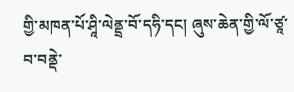གྱི་མཁན་པོ་ཤཱི་ལེནྡྲ་བོ་དཧི་དང། ཞུས་ཆེན་གྱི་ལོ་ཙཱ་བ་བནྡེ་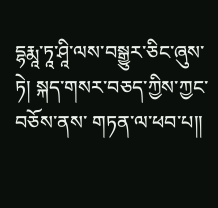དྷརྨཱ་ཏཱ་ཤཱི་ལས་བསྒྱུར་ཅིང་ཞུས་ཏེ། སྐད་གསར་བཅད་ཀྱིས་ཀྱང་བཅོས་ནས་ གཏན་ལ་ཕབ་པ།།